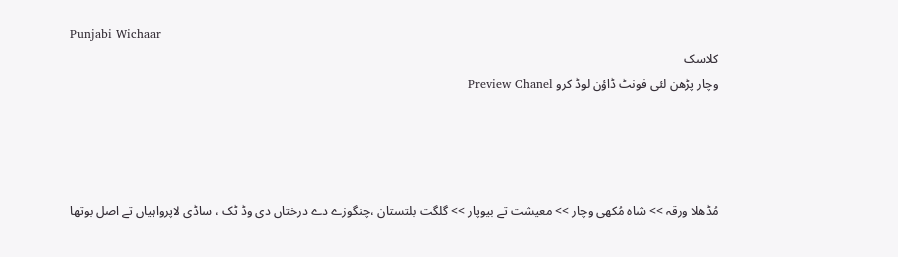Punjabi Wichaar
کلاسک
وچار پڑھن لئی فونٹ ڈاؤن لوڈ کرو Preview Chanel




مُڈھلا ورقہ >> شاہ مُکھی وچار >> معیشت تے بیوپار >> گلگت بلتستان ،چنگوزے دے درختاں دی وڈ ٹک ، ساڈی لاپرواہیاں تے اصل بوتھا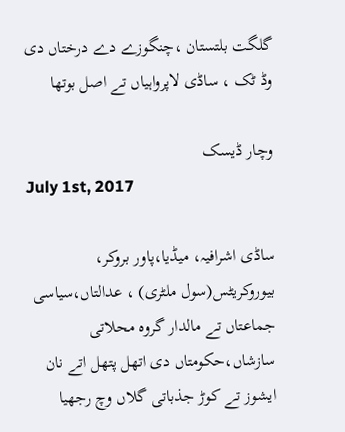گلگت بلتستان ،چنگوزے دے درختاں دی وڈ ٹک ، ساڈی لاپرواہیاں تے اصل بوتھا

وچار ڈیسک
July 1st, 2017

ساڈی اشرافیہ، میڈیا،پاور بروکر، بیوروکریٹس(سول ملٹری) ، عدالتاں،سیاسی جماعتاں تے مالدار گروہ محلاتی سازشاں،حکومتاں دی اتھل پتھل اتے نان ایشوز تے کوڑ جذباتی گلاں وچ رجھیا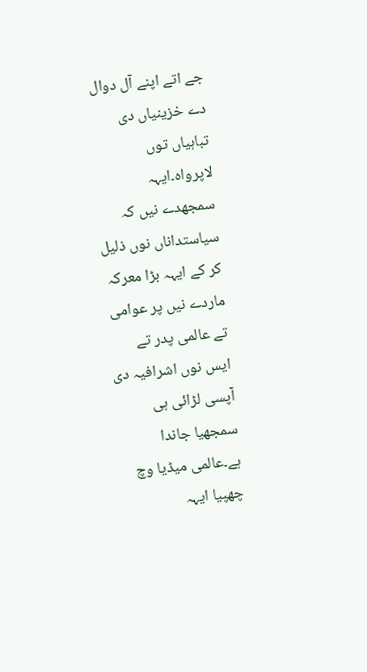جے اتے اپنے آل دوال دے خزینیاں دی تباہیاں توں لاپرواہ۔ایہہ سمجھدے نیں کہ سیاستداناں نوں ذلیل کر کے ایہہ بڑا معرکہ ماردے نیں پر عوامی تے عالمی پدر تے ایس نوں اشرافیہ دی آپسی لڑائی ہی سمجھیا جاندا ہے۔عالمی میڈیا وچ چھپیا ایہہ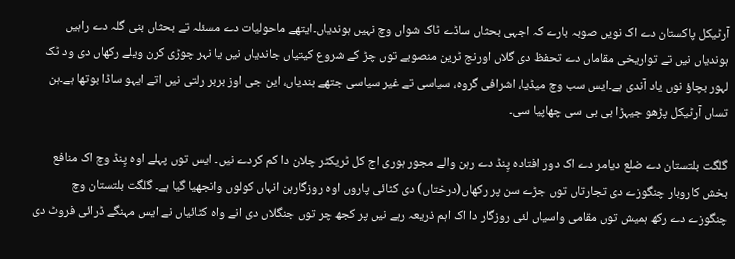آرٹیکل پاکستان دے اک نویں صوبہ بارے کہ اجہی بحثاں ساڈے ٹاک شواں وچ نہیں ہوندیاں۔ایتھے ماحولیات دے مسئلہ تے بحثاں بنی گلہ دے راہیں ہوندیاں نیں تے تواریخی مقاماں دے تحفظ دی گلاں اورنج ٹرین منصوبے توں چڑ کے شروع کیتیاں جاندیاں نیں یا نہر چوڑی کرن ویلے رکھاں دی ود ٹک لہور بچاؤ نوں یاد آندی ہے۔ایس سب وچ میڈیا، اشرافی گروہ، سیاسی تے غیر سیاسی جتھے بندیاں، این جی اوز بربر رلتی نیں اتے ایہو ساڈا بوتھا ہے۔ہن تساں آرٹیکل پڑھو جیہڑا بی بی سی چھاپیا سی۔

گلگت بلتستان دے ضلع دیامر دے اک دور افتادہ پِنڈ دے رہن والے مجور ہوری اج کل ٹریکٹر چلان دا کم کردے نیں۔ ایس توں پہلے اوہ پِنڈ وچ اک منافع بخش کاروبار چنگوزے دی تجارتاں توں جڑے سن پر رکھاں(درختاں) دی کٹائی پاروں اوہ روزگارہن انہاں کولوں وانجھیا گیا ہے۔ گلگت بلتستان وچ چنگوزے دے رکھ ہمیش توں مقامی واسیاں لئی روزگار دا اک اہم ذریعہ رہے نیں پر کجھ چر توں جنگلاں دی انے واہ کٹائیاں نے ایس مہنگے ڈرائی فروٹ دی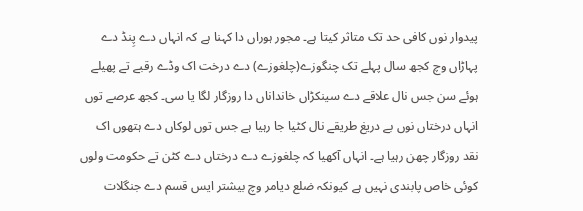پیدوار نوں کافی حد تک متاثر کیتا ہے۔ مجور ہوراں دا کہنا ہے کہ انہاں دے پِنڈ دے پہاڑاں وچ کجھ سال پہلے تک چنگوزے(چلغوزے) دے درخت اک وڈے رقبے تے پھیلے ہوئے سن جس نال علاقے دے سینکڑاں خانداناں دا روزگار لگا یا سی۔ کجھ عرصے توں انہاں درختاں نوں بے دریغ طریقے نال کٹیا جا رہیا ہے جس توں لوکاں دے ہتھوں اک نقد روزگار چھن رہیا ہے۔ انہاں آکھیا کہ چلغوزے دے درختاں دے کٹن تے حکومت ولوں کوئی خاص پابندی نہیں ہے کیونکہ ضلع دیامر وچ بیشتر ایس قسم دے جنگلات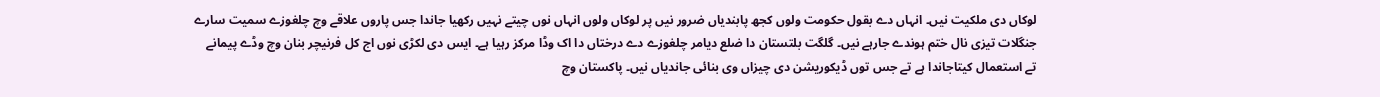لوکاں دی ملکیت نیں۔ انہاں دے بقول حکومت ولوں کجھ پابندیاں ضرور نیں پر لوکاں ولوں انہاں نوں چیتے نہیں رکھیا جاندا جس پاروں علاقے وچ چلغوزے سمیت سارے جنگلات تیزی نال ختم ہوندے جارہے نیں۔ گلگت بلتستان دا ضلع دیامر چلغوزے دے درختاں دا اک وڈا مرکز رہیا ہے۔ ایس دی لکڑی نوں اج کل فرنیچر بنان وچ وڈے پیمانے تے استعمال کیتاجاندا ہے تے جس توں ڈیکوریشن دی چیزاں وی بنائی جاندیاں نیں۔ پاکستان وچ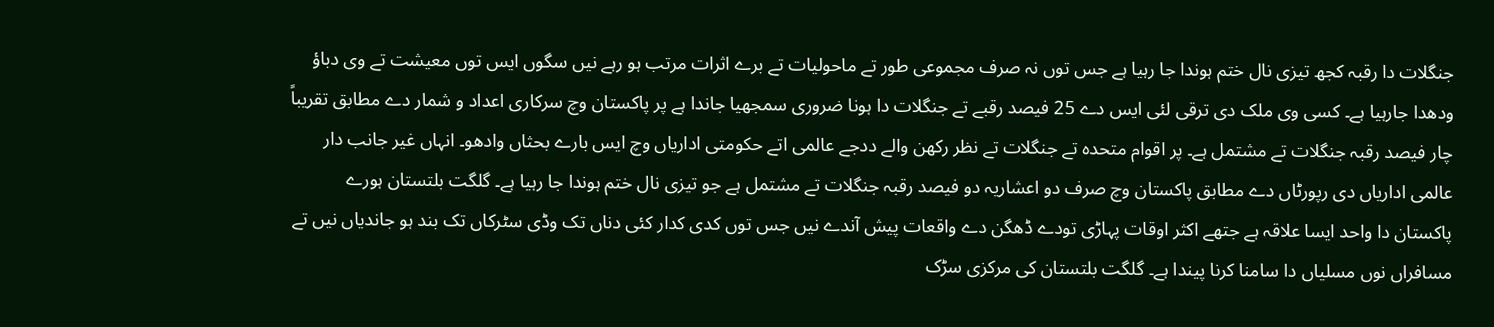جنگلات دا رقبہ کجھ تیزی نال ختم ہوندا جا رہیا ہے جس توں نہ صرف مجموعی طور تے ماحولیات تے برے اثرات مرتب ہو رہے نیں سگوں ایس توں معیشت تے وی دباؤ ودھدا جارہیا ہے۔ کسی وی ملک دی ترقی لئی ایس دے 25 فیصد رقبے تے جنگلات دا ہونا ضروری سمجھیا جاندا ہے پر پاکستان وچ سرکاری اعداد و شمار دے مطابق تقریباً چار فیصد رقبہ جنگلات تے مشتمل ہے۔ پر اقوام متحدہ تے جنگلات تے نظر رکھن والے ددجے عالمی اتے حکومتی اداریاں وچ ایس بارے بحثاں وادھو۔ انہاں غیر جانب دار عالمی اداریاں دی رپورٹاں دے مطابق پاکستان وچ صرف دو اعشاریہ دو فیصد رقبہ جنگلات تے مشتمل ہے جو تیزی نال ختم ہوندا جا رہیا ہے۔ گلگت بلتستان ہورے پاکستان دا واحد ایسا علاقہ ہے جتھے اکثر اوقات پہاڑی تودے ڈھگن دے واقعات پیش آندے نیں جس توں کدی کدار کئی دناں تک وڈی سٹرکاں تک بند ہو جاندیاں نیں تے مسافراں نوں مسلیاں دا سامنا کرنا پیندا ہے۔ گلگت بلتستان کی مرکزی سڑک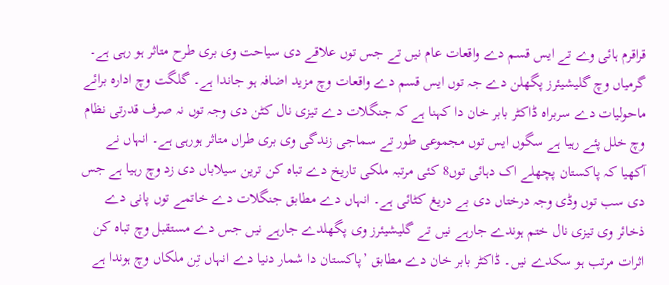قراقرم ہائی وے تے ایس قسم دے واقعات عام نیں تے جس توں علاقے دی سیاحت وی بری طرح متاثر ہو رہی ہے۔ گرمیاں وچ گلیشیئرز پگھلن دے جہ توں ایس قسم دے واقعات وچ مزید اضافہ ہو جاندا ہے۔ گلگت وچ ادارہ برائے ماحولیات دے سربراہ ڈاکٹر بابر خان دا کہنا ہے کہ جنگلات دے تیزی نال کٹن دی وجہ توں نہ صرف قدرتی نظام وچ خلل پئے رہیا ہے سگوں ایس توں مجموعی طور تے سماجی زندگی وی بری طراں متاثر ہورہی ہے۔ انہاں نے آکھیا کہ پاکستان پچھلے اک دہائی توں8 کئی مرتبہ ملکی تاریخ دے تباہ کن ترین سیلاباں دی زد وچ رہیا ہے جس دی سب توں وڈی وجہ درختاں دی بے دریغ کٹائی ہے۔ انہاں دے مطابق جنگلات دے خاتمے توں پانی دے ذخائر وی تیزی نال ختم ہوندے جارہے نیں تے گلیشیئرز وی پگھلدے جارہے نیں جس دے مستقبل وچ تباہ کن اثرات مرتب ہو سکدے نیں۔ ڈاکٹر بابر خان دے مطابق ’پاکستان دا شمار دنیا دے انہاں تِن ملکاں وچ ہوندا ہے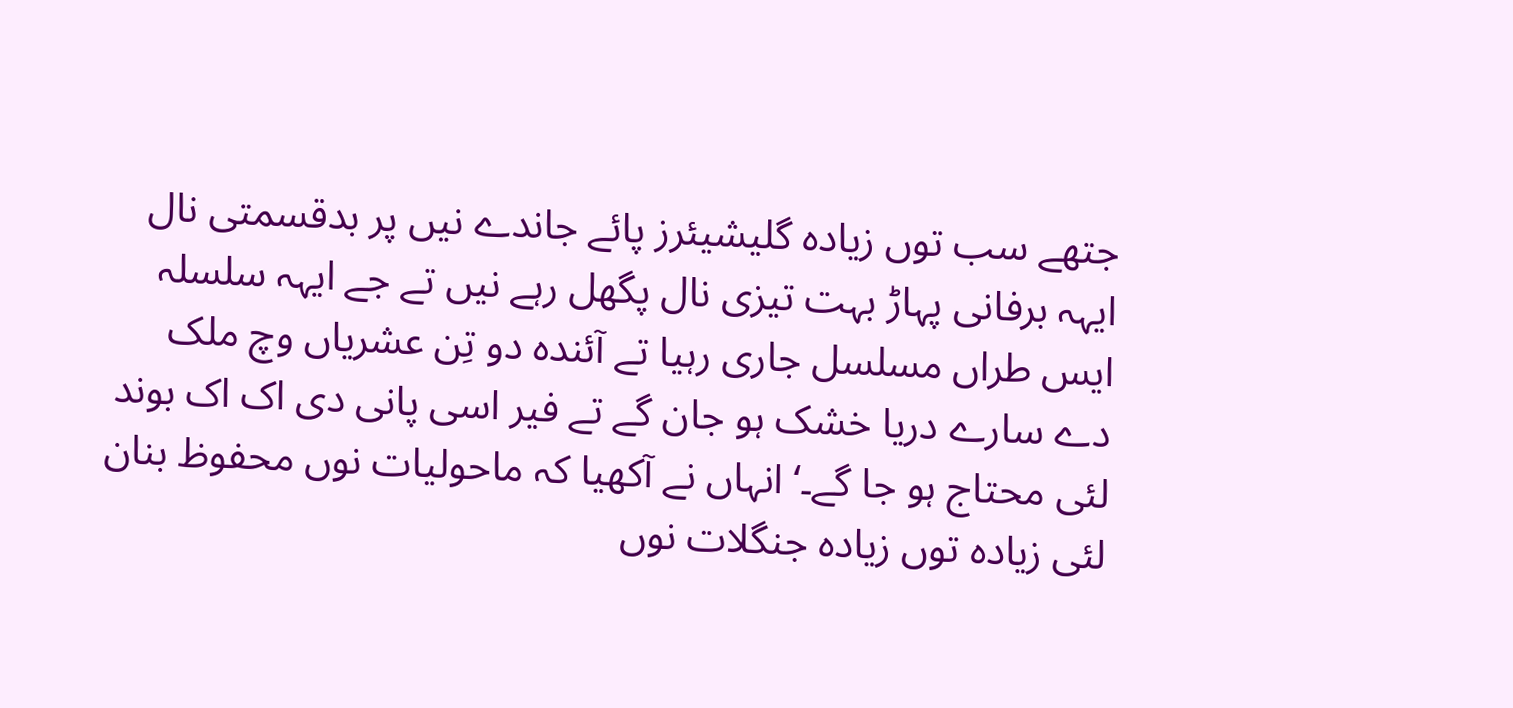جتھے سب توں زیادہ گلیشیئرز پائے جاندے نیں پر بدقسمتی نال ایہہ برفانی پہاڑ بہت تیزی نال پگھل رہے نیں تے جے ایہہ سلسلہ ایس طراں مسلسل جاری رہیا تے آئندہ دو تِن عشریاں وچ ملک دے سارے دریا خشک ہو جان گے تے فیر اسی پانی دی اک اک بوند لئی محتاج ہو جا گے۔‘ انہاں نے آکھیا کہ ماحولیات نوں محفوظ بنان لئی زیادہ توں زیادہ جنگلات نوں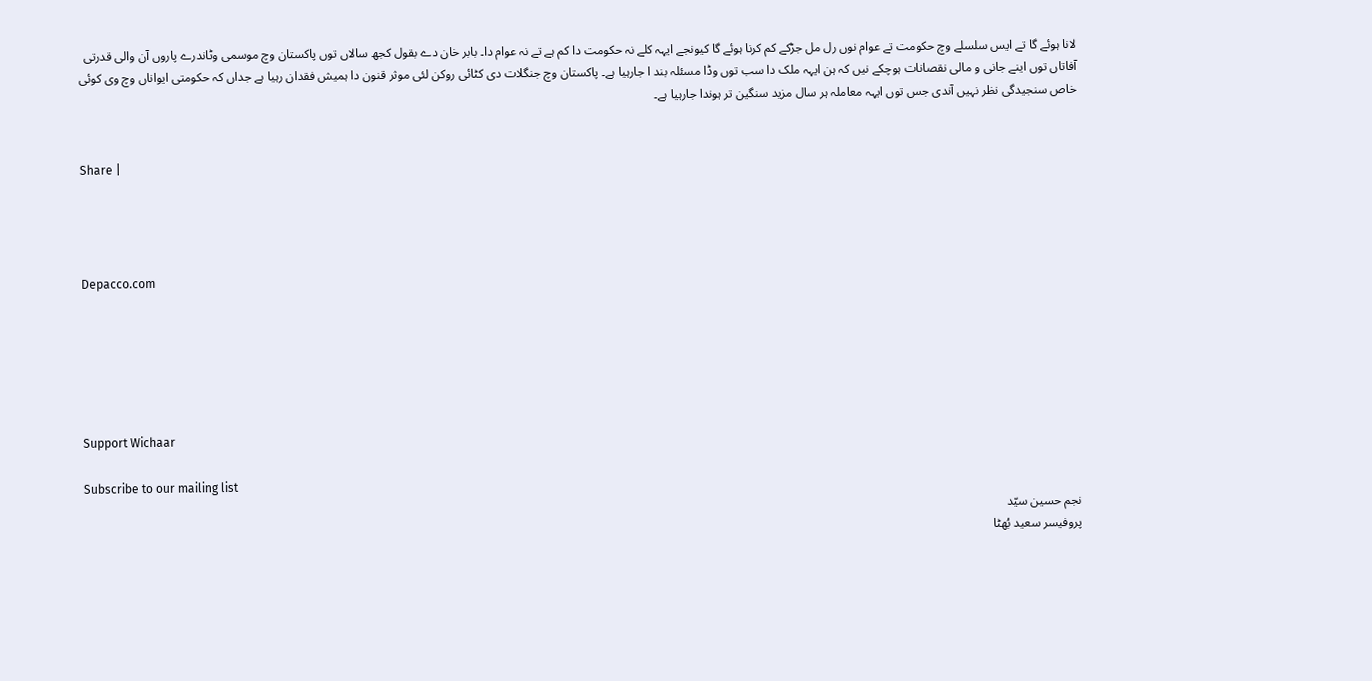لانا ہوئے گا تے ایس سلسلے وچ حکومت تے عوام نوں رل مل جڑکے کم کرنا ہوئے گا کیونجے ایہہ کلے نہ حکومت دا کم ہے تے نہ عوام دا۔ بابر خان دے بقول کجھ سالاں توں پاکستان وچ موسمی وٹاندرے پاروں آن والی قدرتی آفاتاں توں اینے جانی و مالی نقصانات ہوچکے نیں کہ ہن ایہہ ملک دا سب توں وڈا مسئلہ بند ا جارہیا ہے۔ پاکستان وچ جنگلات دی کٹائی روکن لئی موثر قنون دا ہمیش فقدان رہیا ہے جداں کہ حکومتی ایواناں وچ وی کوئی خاص سنجیدگی نظر نہیں آندی جس توں ایہہ معاملہ ہر سال مزید سنگین تر ہوندا جارہیا ہے۔


Share |




Depacco.com






Support Wichaar

Subscribe to our mailing list
نجم حسین سیّد
پروفیسر سعید بُھٹا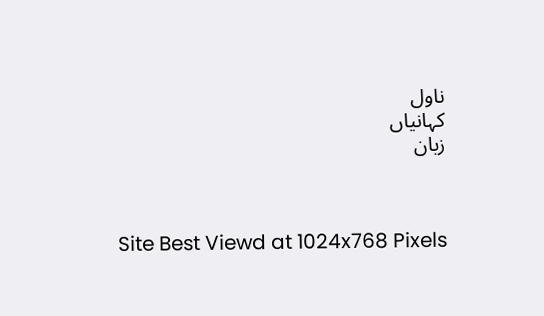ناول
کہانیاں
زبان



Site Best Viewd at 1024x768 Pixels